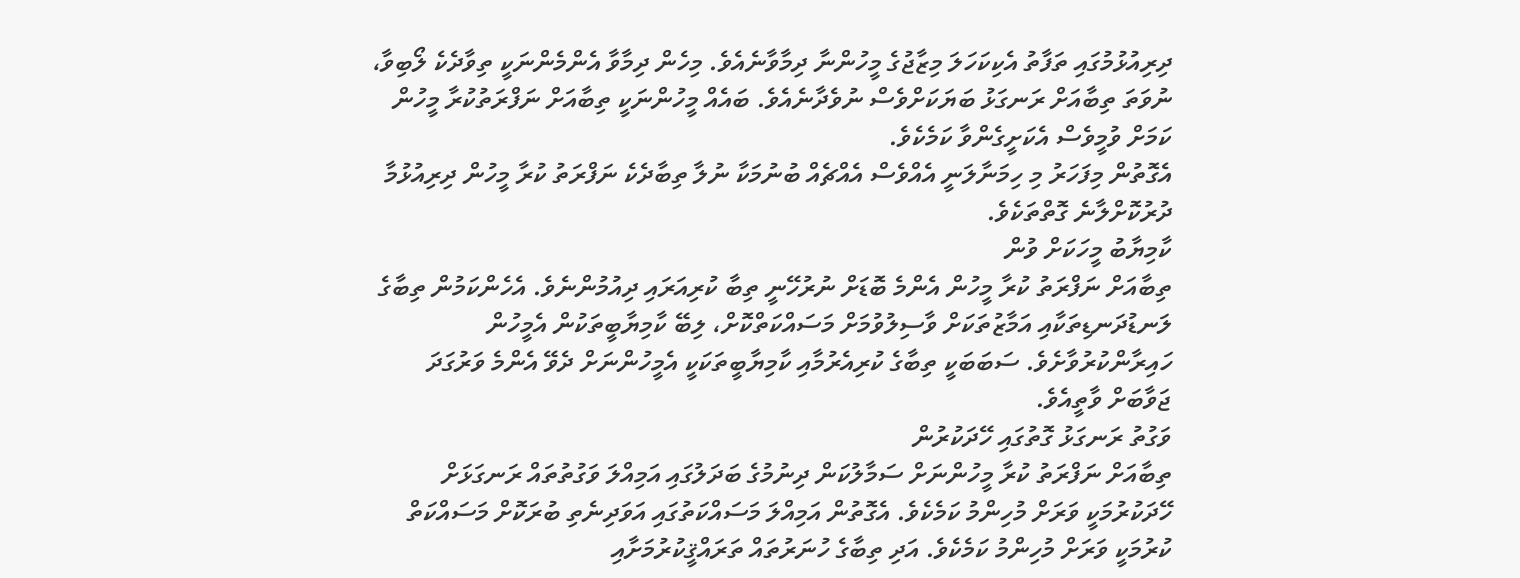ދިރިއުޅުމުގައި ތަފާތު އެކިކަހަލަ މިޒާޖުގެ މީހުންނާ ދިމާވާނެއެވެ. މިހެން ދިމާވާ އެންމެންނަކީ ތިވާދެކެ ލޯބިވާ، ނުވަތަ ތިބާއަށް ރަނގަޅު ބަޔަކަށްވެސް ނުވެދާނެއެވެ. ބައެއް މީހުންނަކީ ތިބާއަށް ނަފްރަތުކުރާ މީހުން ކަމަށް ވުމީވެސް އެކަށީގެންވާ ކަމެކެވެ.
އެގޮތުން މިފަހަރު މި ހިމަނާލަނީ އެއްވެސް އެއްޗެއް ބުނުމަކާ ނުލާ ތިބާދެކެ ނަފްރަތު ކުރާ މީހުން ދިރިއުޅުމާ ދުރުކޮށްލާނެ ގޮތްތަކެވެ.
ކާމިޔާބު މީހަކަށް ވުން
ތިބާއަށް ނަފްރަތު ކުރާ މީހުން އެންމެ ބޮޑަށް ނުރުހޭނީ ތިބާ ކުރިއަރައި ދިއުމުންނެވެ. އެހެންކަމުން ތިބާގެ ލަނޑުދަނޑިތަކާއި އަމާޒުތަކަށް ވާސިލުވުމަށް މަސައްކަތްކޮށް، ލިބޭ ކާމިޔާބީތަކުން އެމީހުން ހައިރާންކުރުވާށެވެ. ސަބަބަކީ ތިބާގެ ކުރިއެރުމާއި ކާމިޔާބީތަކަކީ އެމީހުންނަށް ދެވޭ އެންމެ ވަރުގަދަ ޖަވާބަށް ވާތީއެވެ.
ވަގުތު ރަނގަޅު ގޮތުގައި ހޭދަކުރުން
ތިބާއަށް ނަފްރަތު ކުރާ މީހުންނަށް ސަމާލުކަން ދިނުމުގެ ބަދަލުގައި އަމިއްލަ ވަގުތުތައް ރަނގަޅަށް ހޭދަކުރުމަކީ ވަރަށް މުހިންމު ކަމެކެވެ. އެގޮތުން އަމިއްލަ މަސައްކަތުގައި އަވަދިނެތި ބުރަކޮށް މަސައްކަތް ކުރުމަކީ ވަރަށް މުހިންމު ކަމެކެވެ. އަދި ތިބާގެ ހުނަރުތައް ތަރައްޤީކުރުމަށާއި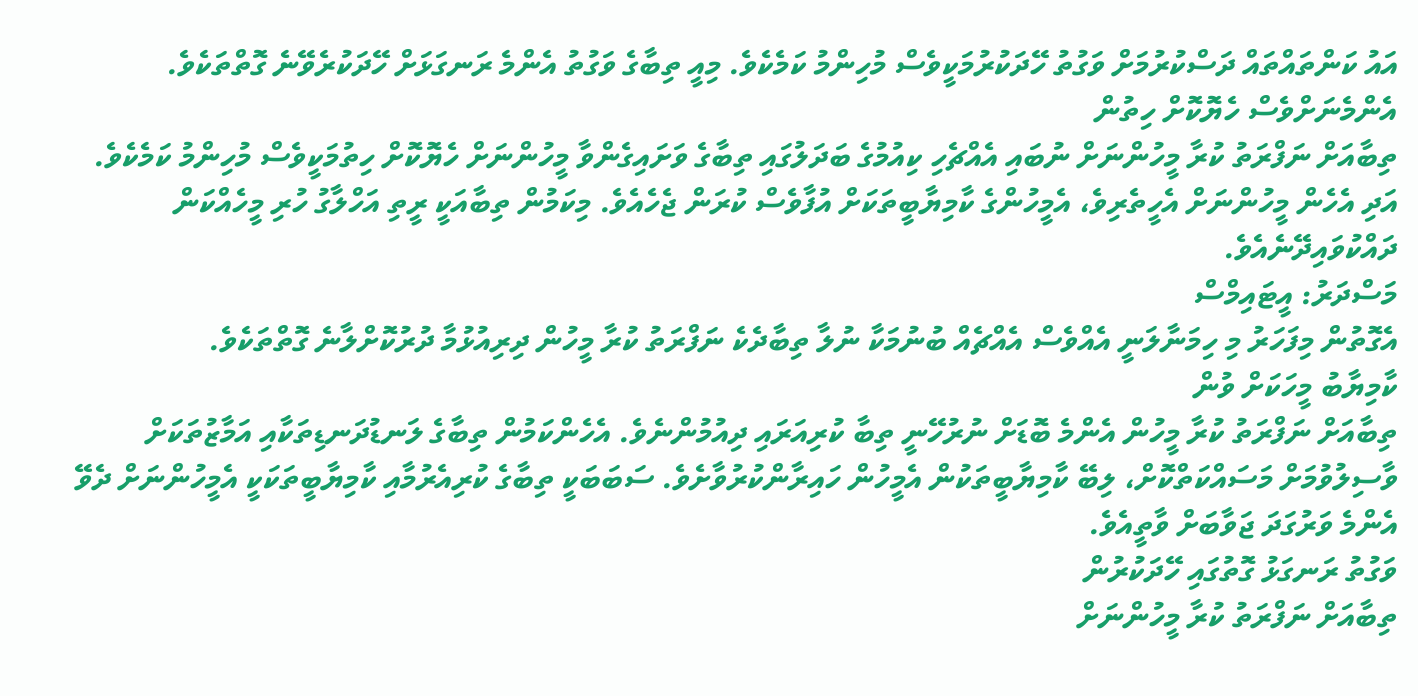އައު ކަންތައްތައް ދަސްކުރުމަށް ވަގުތު ހޭދަކުރުމަކީވެސް މުހިންމު ކަމެކެވެ. މިއީ ތިބާގެ ވަގުތު އެންމެ ރަނގަޅަށް ހޭދަކުރެވޭނެ ގޮތްތަކެވެ.
އެންމެނަށްވެސް ހެޔޮކޮށް ހިތުން
ތިބާއަށް ނަފްރަތު ކުރާ މީހުންނަށް ނުބައި އެއްޗެހި ކިއުމުގެ ބަދަލުގައި ތިބާގެ ވަށައިގެންވާ މީހުންނަށް ހެޔޮކޮށް ހިތުމަކީވެސް މުހިންމު ކަމެކެވެ. އަދި އެހެން މީހުންނަށް އެހީތެރިވެ، އެމީހުންގެ ކާމިޔާބީތަކަށް އުފާވެސް ކުރަން ޖެހެއެވެ. މިކަމުން ތިބާއަކީ ރީތި އަހްލާގު ހުރި މީހެއްކަން ދައްކުވައިދޭނެއެވެ.
މަސްދަރު: އީޓައިމްސް
އެގޮތުން މިފަހަރު މި ހިމަނާލަނީ އެއްވެސް އެއްޗެއް ބުނުމަކާ ނުލާ ތިބާދެކެ ނަފްރަތު ކުރާ މީހުން ދިރިއުޅުމާ ދުރުކޮށްލާނެ ގޮތްތަކެވެ.
ކާމިޔާބު މީހަކަށް ވުން
ތިބާއަށް ނަފްރަތު ކުރާ މީހުން އެންމެ ބޮޑަށް ނުރުހޭނީ ތިބާ ކުރިއަރައި ދިއުމުންނެވެ. އެހެންކަމުން ތިބާގެ ލަނޑުދަނޑިތަކާއި އަމާޒުތަކަށް ވާސިލުވުމަށް މަސައްކަތްކޮށް، ލިބޭ ކާމިޔާބީތަކުން އެމީހުން ހައިރާންކުރުވާށެވެ. ސަބަބަކީ ތިބާގެ ކުރިއެރުމާއި ކާމިޔާބީތަކަކީ އެމީހުންނަށް ދެވޭ އެންމެ ވަރުގަދަ ޖަވާބަށް ވާތީއެވެ.
ވަގުތު ރަނގަޅު ގޮތުގައި ހޭދަކުރުން
ތިބާއަށް ނަފްރަތު ކުރާ މީހުންނަށް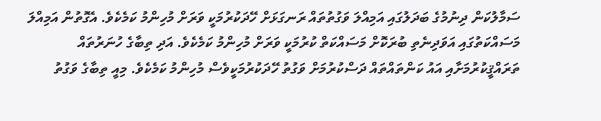ސަމާލުކަން ދިނުމުގެ ބަދަލުގައި އަމިއްލަ ވަގުތުތައް ރަނގަޅަށް ހޭދަކުރުމަކީ ވަރަށް މުހިންމު ކަމެކެވެ. އެގޮތުން އަމިއްލަ މަސައްކަތުގައި އަވަދިނެތި ބުރަކޮށް މަސައްކަތް ކުރުމަކީ ވަރަށް މުހިންމު ކަމެކެވެ. އަދި ތިބާގެ ހުނަރުތައް ތަރައްޤީކުރުމަށާއި އައު ކަންތައްތައް ދަސްކުރުމަށް ވަގުތު ހޭދަކުރުމަކީވެސް މުހިންމު ކަމެކެވެ. މިއީ ތިބާގެ ވަގުތު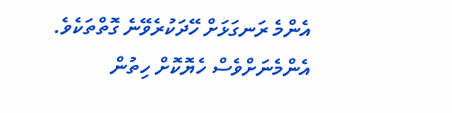އެންމެ ރަނގަޅަށް ހޭދަކުރެވޭނެ ގޮތްތަކެވެ.
އެންމެނަށްވެސް ހެޔޮކޮށް ހިތުން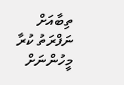ތިބާއަށް ނަފްރަތު ކުރާ މީހުންނަށް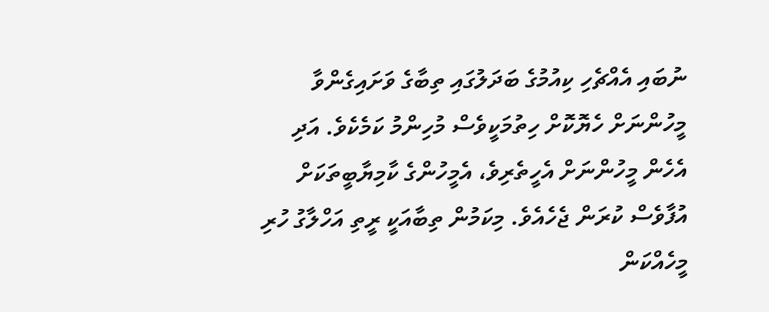ނުބައި އެއްޗެހި ކިއުމުގެ ބަދަލުގައި ތިބާގެ ވަށައިގެންވާ މީހުންނަށް ހެޔޮކޮށް ހިތުމަކީވެސް މުހިންމު ކަމެކެވެ. އަދި އެހެން މީހުންނަށް އެހީތެރިވެ، އެމީހުންގެ ކާމިޔާބީތަކަށް އުފާވެސް ކުރަން ޖެހެއެވެ. މިކަމުން ތިބާއަކީ ރީތި އަހްލާގު ހުރި މީހެއްކަން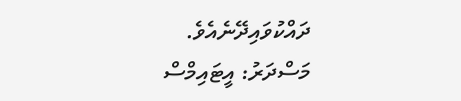ދައްކުވައިދޭނެއެވެ.
މަސްދަރު: އީޓައިމްސް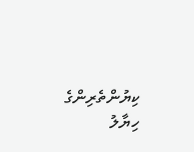ކިޔުންތެރިންގެ ހިޔާލު